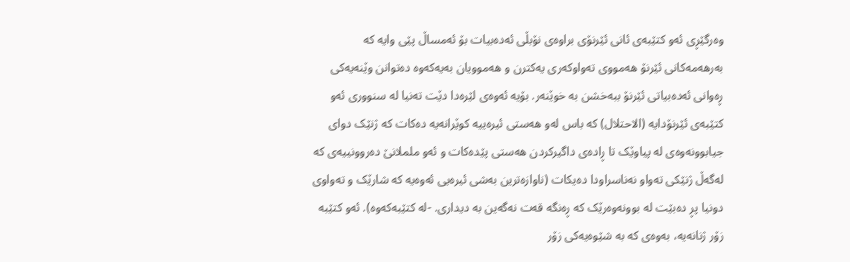وەرگێڕی ئەو کتێبەی ئانی ئێرنۆی براوەی نۆبڵی ئەدەبیات بۆ ئەمساڵ پێی وایە کە بەرهەمەکانی ئێرنۆ هەمووی تەواوکەری یەکترن و هەموویان بەیەکەوە دەتوانن وێنەیەکی ڕەوانی ئەدەبیاتی ئێرنۆ ببەخشن بە خوێنەر. بۆیە ئەوەی لێرەدا دێت تەنیا لە سنووری ئەو کتێبەی ئێرنۆدایە (الاحتلال) کە باس لەو هەستی ئیرەییە کوێرانەیە دەکات کە ژنێک دوای جیابوونەوەی لە پیاوێک تا ڕادەی داگیرکردن هەستی پێدەکات و ئەو ململانێ دەروونییەی کە لەگەڵ ژنێکی تەواو نەناسراودا دەیکات (ناوازەترین بەشی ئیرەیی ئەوەیە کە شارێک و تەواوی دونیا پڕ دەبێت لە بوونەوەرێک کە ڕەنگە قەت نەگەین بە دیداری. -لە کتێبەکەوە). ئەو کتێبە زۆر ژنانەیە، بەوەی کە بە شێوەیەکی زۆر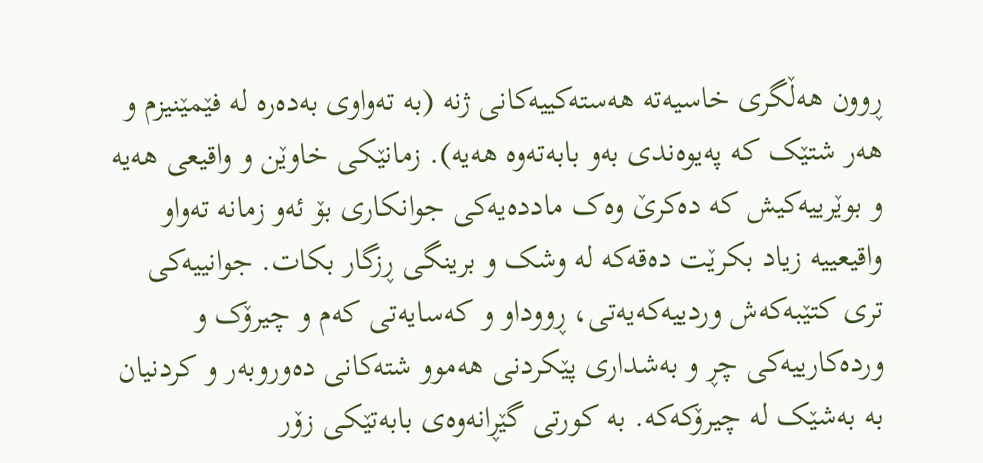ڕوون هەڵگری خاسیەتە هەستەکییەکانی ژنە (بە تەواوی بەدەرە لە فێمێنیزم و هەر شتێک کە پەیوەندی بەو بابەتەوە هەیە). زمانێکی خاوێن و واقیعی هەیە و بوێرییەکیش کە دەکرێ وەک ماددەیەکی جوانکاری بۆ ئەو زمانە تەواو واقیعییە زیاد بکرێت دەقەکە لە وشک و برینگی ڕزگار بکات. جوانییەکی تری کتێبەکەش وردییەکەیەتی، ڕووداو و کەسایەتی کەم و چیرۆک و وردەکارییەکی چڕ و بەشداری پێکردنی هەموو شتەکانی دەوروبەر و کردنیان بە بەشێک لە چیرۆکەکە. بە کورتی گێڕانەوەی بابەتێکی زۆر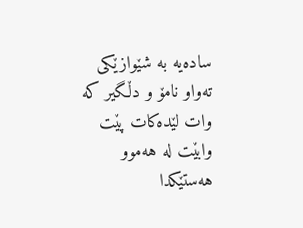سادەیە بە شێوازێکی تەواو نامۆ و دڵگیر کە وات لێدەکات پێت وابێت لە هەموو هەستێکدا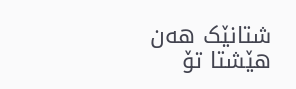شتانێک هەن هێشتا تۆ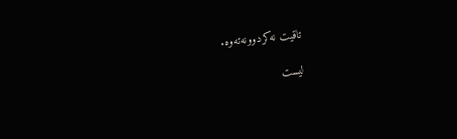تاقیت نەکردوونەتەوە.

ليست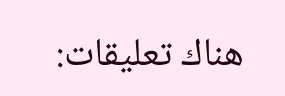هناك تعليقات: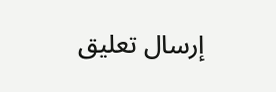إرسال تعليق